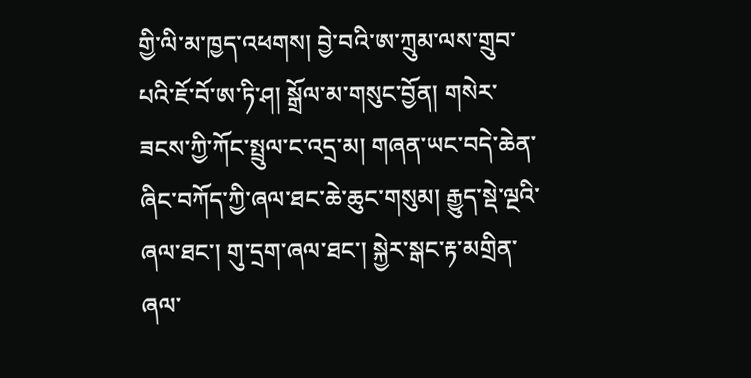གྱི་ལི་མ་ཁྱད་འཕགས། བྱེ་བའི་ཨ་ཀྲུམ་ལས་གྲུབ་པའི་ཇོ་བོ་ཨ་ཏི་ཤ། སྒྲོལ་མ་གསུང་བྱོན། གསེར་ཟངས་ཀྱི་ཀོང་སྤྲུལ་ང་འདྲ་མ། གཞན་ཡང་བདེ་ཆེན་ཞིང་བཀོད་ཀྱི་ཞལ་ཐང་ཆེ་ཆུང་གསུམ། རྒྱུད་སྡེ་ལྔའི་ཞལ་ཐང་། གུ་དྲག་ཞལ་ཐང་། སྐྱེར་སྒང་རྟ་མགྲིན་ཞལ་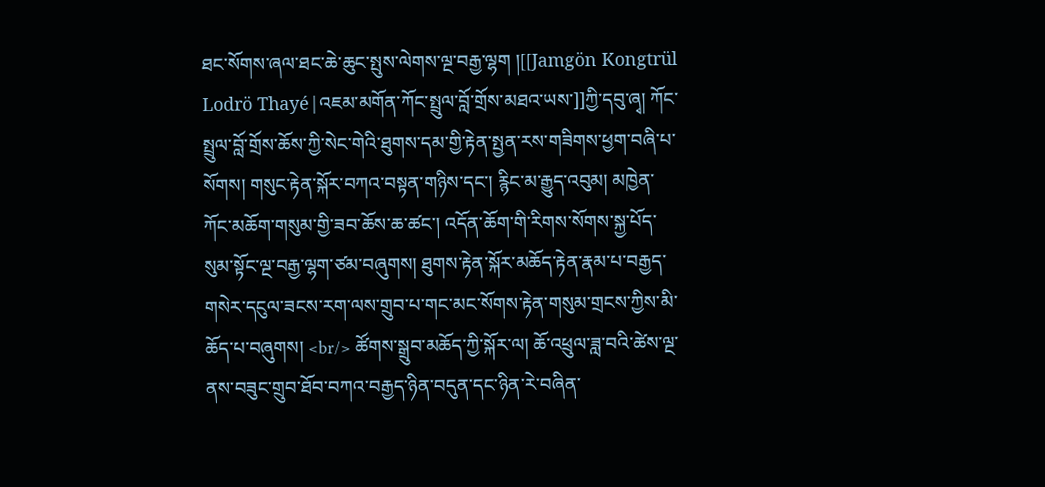ཐང་སོགས་ཞལ་ཐང་ཆེ་ཆུང་སྤུས་ལེགས་ལྔ་བརྒྱ་ལྷག །[[Jamgön Kongtrül Lodrö Thayé|འཇམ་མགོན་ཀོང་སྤྲུལ་བློ་གྲོས་མཐའ་ཡས་]]ཀྱི་དབུ་ཞྭ། ཀོང་སྤྲུལ་བློ་གྲོས་ཆོས་ཀྱི་སེང་གེའི་ཐུགས་དམ་གྱི་རྟེན་སྤྱན་རས་གཟིགས་ཕྱག་བཞི་པ་སོགས། གསུང་རྟེན་སྐོར་བཀའ་བསྟན་གཉིས་དང་། རྙིང་མ་རྒྱུད་འབུམ། མཁྱེན་ཀོང་མཆོག་གསུམ་གྱི་ཟབ་ཆོས་ཆ་ཚང་། འདོན་ཆོག་གི་རིགས་སོགས་སྐྱ་པོད་སུམ་སྟོང་ལྔ་བརྒྱ་ལྷག་ཙམ་བཞུགས། ཐུགས་རྟེན་སྐོར་མཆོད་རྟེན་རྣམ་པ་བརྒྱད་གསེར་དངུལ་ཟངས་རག་ལས་གྲུབ་པ་གང་མང་སོགས་རྟེན་གསུམ་གྲངས་ཀྱིས་མི་ཆོད་པ་བཞུགས། <br/> ཚོགས་སྒྲུབ་མཆོད་ཀྱི་སྐོར་ལ། ཆོ་འཕྲུལ་ཟླ་བའི་ཚེས་ལྔ་ནས་བཟུང་གྲུབ་ཐོབ་བཀའ་བརྒྱད་ཉིན་བདུན་དང་ཉིན་རེ་བཞིན་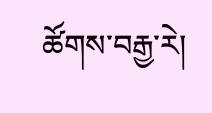ཚོགས་བརྒྱ་རེ།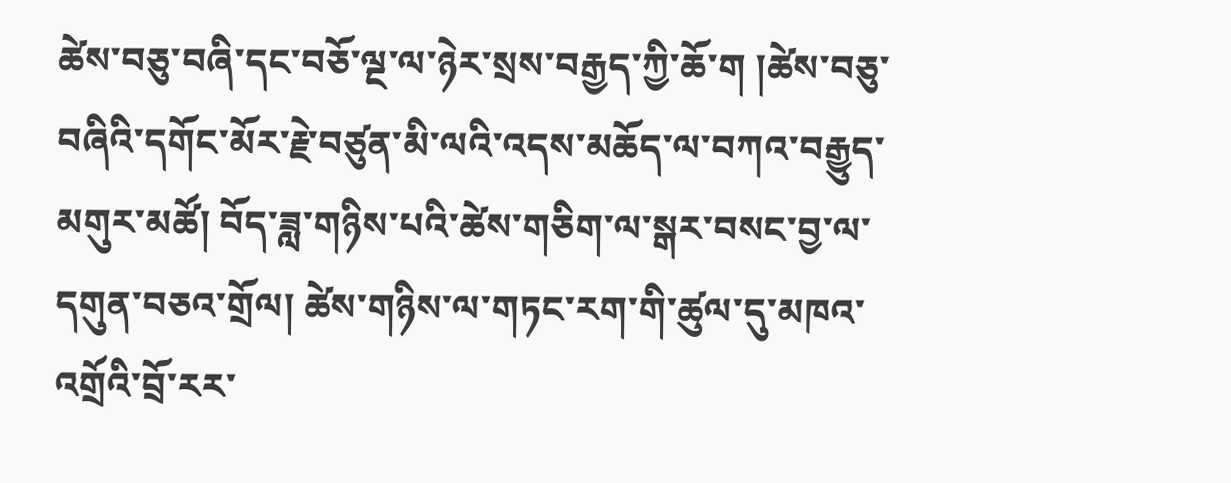ཚེས་བཅུ་བཞི་དང་བཅོ་ལྔ་ལ་ཉེར་སྲས་བརྒྱད་ཀྱི་ཆོ་ག །ཚེས་བཅུ་བཞིའི་དགོང་མོར་རྗེ་བཙུན་མི་ལའི་འདས་མཆོད་ལ་བཀའ་བརྒྱུད་མགུར་མཚོ། བོད་ཟླ་གཉིས་པའི་ཚེས་གཅིག་ལ་སྒར་བསང་བྱ་ལ་དགུན་བཅའ་གྲོལ། ཚེས་གཉིས་ལ་གཏང་རག་གི་ཚུལ་དུ་མཁའ་འགྲོའི་བྲོ་རར་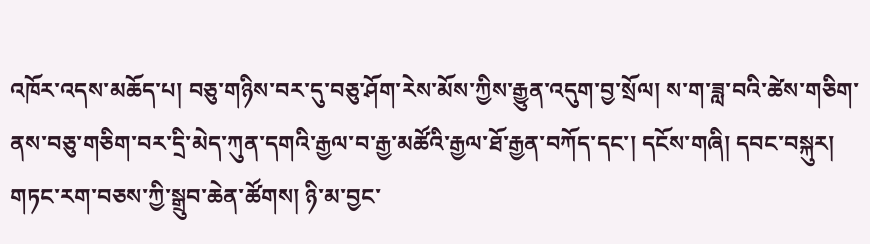འཁོར་འདས་མཆོད་པ། བཅུ་གཉིས་བར་དུ་བཅུ་ཤོག་རེས་མོས་ཀྱིས་རྒྱུན་འདུག་བྱ་སྲོལ། ས་ག་ཟླ་བའི་ཚེས་གཅིག་ནས་བཅུ་གཅིག་བར་དྲི་མེད་ཀུན་དགའི་རྒྱལ་བ་རྒྱ་མཚོའི་རྒྱལ་ཐོ་རྒྱན་བཀོད་དང་། དངོས་གཞི། དབང་བསྐུར། གཏང་རག་བཅས་ཀྱི་སྒྲུབ་ཆེན་ཚོགས། ཉི་མ་བྱང་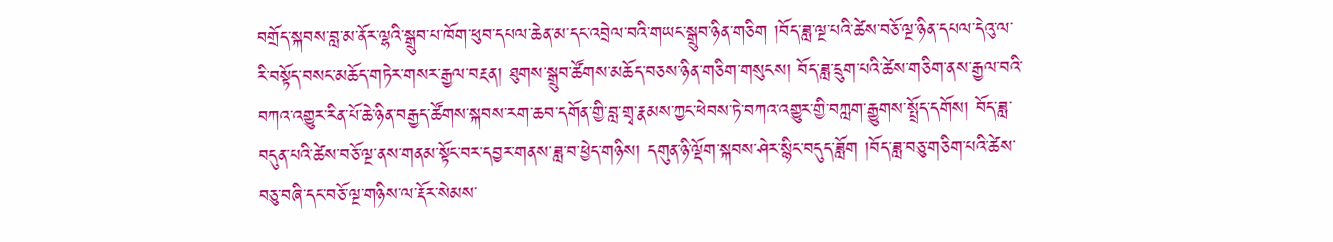བགྲོད་སྐབས་བླ་མ་ནོར་ལྷའི་སྒྲུབ་པ་ཁོག་ཕུབ་དཔལ་ཆེན་མ་དང་འབྲེལ་བའི་གཡང་སྒྲུབ་ཉིན་གཅིག །བོད་ཟླ་ལྔ་པའི་ཚེས་བཅོ་ལྔ་ཉིན་དཔལ་དེའུ་ལ་རི་བསྟོད་བསང་མཆོད་གཏེར་གསར་རྒྱལ་བརྔན། ཐུགས་སྒྲུབ་ཚོགས་མཆོད་བཅས་ཉིན་གཅིག་གསུངས། བོད་ཟླ་དྲུག་པའི་ཚེས་གཅིག་ནས་རྒྱལ་བའི་བཀའ་འགྱུར་རིན་པོ་ཆེ་ཉིན་བརྒྱད་ཚོགས་སྐབས་རག་ཆབ་དགོན་གྱི་བླ་གྲྭ་རྣམས་ཀྱང་ཕེབས་ཏེ་བཀའ་འགྱུར་གྱི་བཀླག་རྒྱུགས་སྤྲོད་དགོས། བོད་ཟླ་བདུན་པའི་ཚེས་བཅོ་ལྔ་ནས་གནམ་སྟོང་བར་དབྱར་གནས་ཟླ་བ་ཕྱེད་གཉིས། དགུན་ཉི་ལྡོག་སྐབས་ཤེར་སྙིང་བདུད་ཟློག །བོད་ཟླ་བཅུ་གཅིག་པའི་ཚེས་བཅུ་བཞི་དང་བཅོ་ལྔ་གཉིས་ལ་རྡོར་སེམས་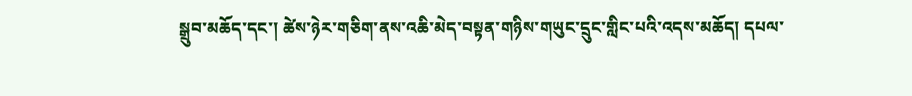སྒྲུབ་མཆོད་དང་། ཚེས་ཉེར་གཅིག་ནས་འཆི་མེད་བསྟན་གཉིས་གཡུང་དྲུང་གླིང་པའི་འདས་མཆོད། དཔལ་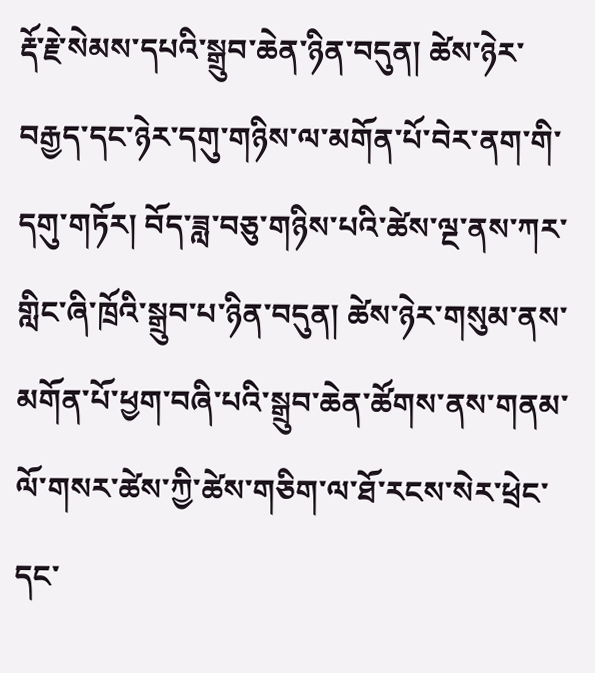རྡོ་རྗེ་སེམས་དཔའི་སྒྲུབ་ཆེན་ཉིན་བདུན། ཚེས་ཉེར་བརྒྱད་དང་ཉེར་དགུ་གཉིས་ལ་མགོན་པོ་བེར་ནག་གི་དགུ་གཏོར། བོད་ཟླ་བཅུ་གཉིས་པའི་ཚེས་ལྔ་ནས་ཀར་གླིང་ཞི་ཁྲོའི་སྒྲུབ་པ་ཉིན་བདུན། ཚེས་ཉེར་གསུམ་ནས་མགོན་པོ་ཕྱག་བཞི་པའི་སྒྲུབ་ཆེན་ཚོགས་ནས་གནམ་ལོ་གསར་ཚེས་ཀྱི་ཚེས་གཅིག་ལ་ཐོ་རངས་སེར་ཕྲེང་དང་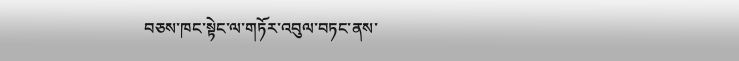བཅས་ཁང་སྟེང་ལ་གཏོར་འབུལ་བཏང་ནས་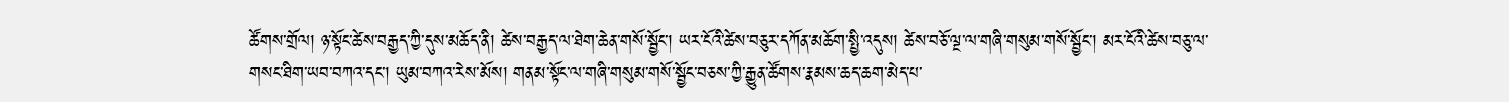ཚོགས་གྲོལ། ཉ་སྟོང་ཚེས་བརྒྱད་ཀྱི་དུས་མཆོད་ནི། ཚེས་བརྒྱད་ལ་ཐེག་ཆེན་གསོ་སྦྱོང་། ཡར་ངོའི་ཚེས་བཅུར་དཀོན་མཆོག་སྤྱི་འདུས། ཚེས་བཅོ་ལྔ་ལ་གཞི་གསུམ་གསོ་སྦྱོང་། མར་ངོའི་ཚེས་བཅུ་ལ་གསང་ཐིག་ཡབ་བཀའ་དང་། ཡུམ་བཀའ་རེས་མོས། གནམ་སྟོང་ལ་གཞི་གསུམ་གསོ་སྦྱོང་བཅས་ཀྱི་རྒྱུན་ཚོགས་རྣམས་ཆད་ཆག་མེད་པ་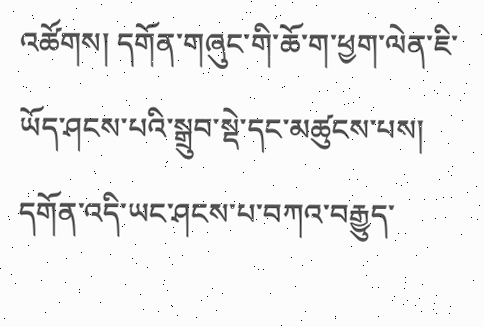འཚོགས། དགོན་གཞུང་གི་ཆོ་ག་ཕྱག་ལེན་ཇི་ཡོད་ཤངས་པའི་སྒྲུབ་སྡེ་དང་མཚུངས་པས། དགོན་འདི་ཡང་ཤངས་པ་བཀའ་བརྒྱུད་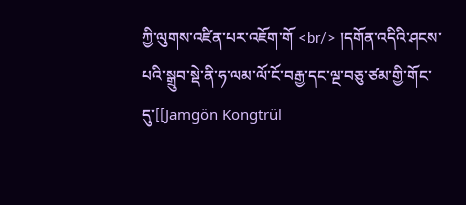ཀྱི་ལུགས་འཛིན་པར་འཇོག་གོ <br/> །དགོན་འདིའི་ཤངས་པའི་སྒྲུབ་སྡེ་ནི་ཧ་ལམ་ལོ་ངོ་བརྒྱ་དང་ལྔ་བཅུ་ཙམ་གྱི་གོང་དུ་[[Jamgön Kongtrül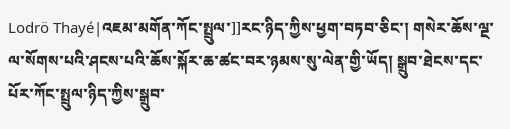Lodrö Thayé|འཇམ་མགོན་ཀོང་སྤྲུལ་]]རང་ཉིད་ཀྱིས་ཕྱག་བཏབ་ཅིང་། གསེར་ཆོས་ལྔ་ལ་སོགས་པའི་ཤངས་པའི་ཆོས་སྐོར་ཆ་ཚང་བར་ཉམས་སུ་ལེན་གྱི་ཡོད། སྒྲུབ་ཐེངས་དང་པོར་ཀོང་སྤྲུལ་ཉིད་ཀྱིས་སྒྲུབ་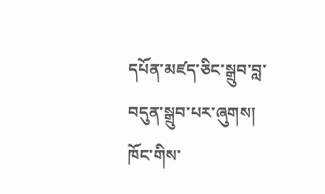དཔོན་མཛད་ཅིང་སྒྲུབ་བླ་བདུན་སྒྲུབ་པར་ཞུགས། ཁོང་གིས་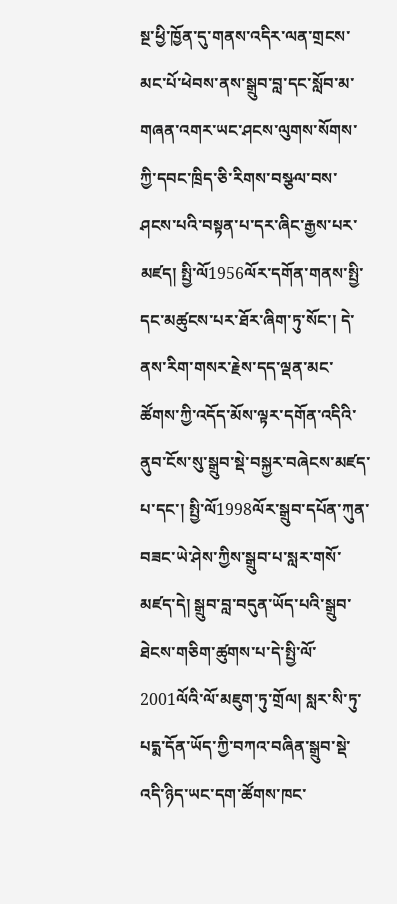སྔ་ཕྱི་ཁྱོན་དུ་གནས་འདིར་ལན་གྲངས་མང་པོ་ཕེབས་ནས་སྒྲུབ་བླ་དང་སློབ་མ་གཞན་འགར་ཡང་ཤངས་ལུགས་སོགས་ཀྱི་དབང་ཁྲིད་ཅི་རིགས་བསྩལ་བས་ཤངས་པའི་བསྟན་པ་དར་ཞིང་རྒྱས་པར་མཛད། སྤྱི་ལོ1956ལོར་དགོན་གནས་སྤྱི་དང་མཚུངས་པར་ཐོར་ཞིག་ཏུ་སོང་། དེ་ནས་རིག་གསར་རྗེས་དད་ལྡན་མང་ཚོགས་ཀྱི་འདོད་མོས་ལྟར་དགོན་འདིའི་ནུབ་ངོས་སུ་སྒྲུབ་སྡེ་བསྐྱར་བཞེངས་མཛད་པ་དང་། སྤྱི་ལོ1998ལོར་སྒྲུབ་དཔོན་ཀུན་བཟང་ཡེ་ཤེས་ཀྱིས་སྒྲུབ་པ་སླར་གསོ་མཛད་དེ། སྒྲུབ་བླ་བདུན་ཡོད་པའི་སྒྲུབ་ཐེངས་གཅིག་ཚུགས་པ་དེ་སྤྱི་ལོ་2001ལོའི་ལོ་མཇུག་ཏུ་གྲོལ། སླར་སི་ཏུ་པདྨ་དོན་ཡོད་ཀྱི་བཀའ་བཞིན་སྒྲུབ་སྡེ་འདི་ཉིད་ཡང་དག་ཚོགས་ཁང་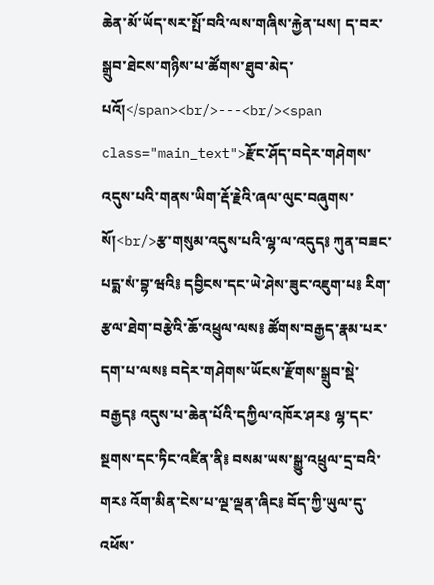ཆེན་མོ་ཡོད་སར་སྤོ་བའི་ལས་གཞིས་རྐྱེན་པས། ད་བར་སྒྲུབ་ཐེངས་གཉིས་པ་ཚོགས་ཐུབ་མེད་པའོ།</span><br/>---<br/><span class="main_text">རྫོང་ཤོད་བདེར་གཤེགས་འདུས་པའི་གནས་ཡིག་རྡོ་རྗེའི་ཞལ་ལུང་བཞུགས་སོ།<br/>རྩ་གསུམ་འདུས་པའི་ལྷ་ལ་འདུད༔ ཀུན་བཟང་པདྨ་སཾ་བྷ་ཝའི༔ དབྱིངས་དང་ཡེ་ཤེས་ཟུང་འཇུག་པ༔ རིག་རྩལ་ཐེག་བརྩེའི་ཆོ་འཕྲུལ་ལས༔ ཚོགས་བརྒྱད་རྣམ་པར་དག་པ་ལས༔ བདེར་གཤེགས་ཡོངས་རྫོགས་སྒྲུབ་སྡེ་བརྒྱད༔ འདུས་པ་ཆེན་པོའི་དཀྱིལ་འཁོར་ཤར༔ ལྷ་དང་སྔགས་དང་ཏིང་འཛིན་ནི༔ བསམ་ཡས་སྒྱུ་འཕྲུལ་དྲ་བའི་གརཿ འོག་མིན་ངེས་པ་ལྔ་ལྡན་ཞིང༔ བོད་ཀྱི་ཡུལ་དུ་འཕོས་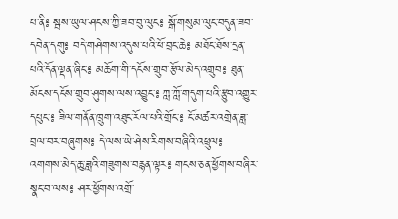པ་ནི༔ སྦས་ཡུལ་ཤངས་ཀྱི་ཟབ་བུ་ལུང༔ སྒོ་གསུམ་ལུང་བདུན་ཟབ་དབེན་དགུ༔ བདེ་གཤེགས་འདུས་པའི་ཕོ་བྲང་ཆེ༔ མཐོང་ཐོས་དྲན་པའི་དོན་ལྡན་ཞིང་༔ མཆོག་གི་དངོས་གྲུབ་རྩོལ་མེད་འགྲུབ༔ ཐུན་མོངས་དངོས་གྲུབ་ཤུགས་ལས་འབྱུང་༔ ཀླ་ཀློ་གདུག་པའི་རྩུབ་འགྱུར་དཔུང་༔ ཟིལ་གནོན་ཁྲུག་འཐུང་རོལ་པའི་གྲོང་༔ ངོ་མཚར་འགྲེན་ཟླ་བྲལ་བར་བཞུགས༔ དེ་ལས་ཡེ་ཤེས་རིགས་བཞིའི་འཕྲུལ༔ འགགས་མེད་ཆུ་ཟླའི་གཟུགས་བརྙན་ལྟར༔ གངས་ཅན་ཕྱོགས་བཞིར་སྣང་བ་ལས༔ ཤར་ཕྱོགས་འགྲོ་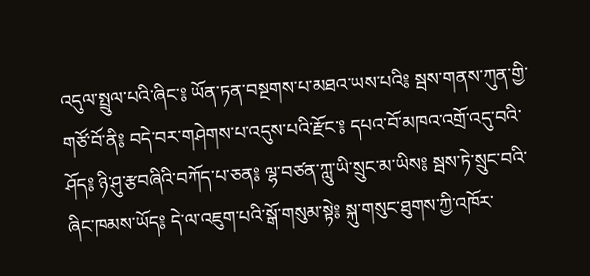འདུལ་སྤྲུལ་པའི་ཞིང་༔ ཡོན་ཏན་བསྔགས་པ་མཐའ་ཡས་པའི༔ སྦས་གནས་ཀུན་གྱི་གཙོ་བོ་ནི༔ བདེ་བར་གཤེགས་པ་འདུས་པའི་རྫོང་༔ དཔའ་བོ་མཁའ་འགྲོ་འདུ་བའི་ཤོད༔ ཉི་ཤུ་རྩབཞིའི་བཀོད་པ་ཅན༔ ལྷ་བཙན་ཀླུ་ཡི་སྲུང་མ་ཡིས༔ སྦས་ཏེ་སྲུང་བའི་ཞིང་ཁམས་ཡོད༔ དེ་ལ་འཇུག་པའི་སྒོ་གསུམ་སྟེ༔ སྐུ་གསུང་ཐུགས་ཀྱི་འཁོར་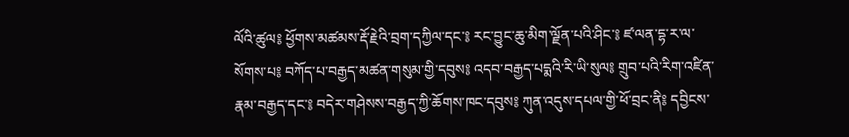ལོའི་ཚུལ༔ ཕྱོགས་མཚམས་རྡོ་རྗེའི་བྲག་དཀྱིལ་དང་༔ རང་བྱུང་ཆུ་མིག་ལྗོན་པའི་ཤིང་༔ ཛ་ལན་དྷ་ར་ལ་སོགས་པ༔ བཀོད་པ་བརྒྱད་མཚན་གསུམ་གྱི་དབུས༔ འདབ་བརྒྱད་པདྨའི་རི་ཡི་སུལ༔ གྲུབ་པའི་རིག་འཛིན་རྣམ་བརྒྱད་དང་༔ བདེར་གཤེསས་བརྒྱད་ཀྱི་ཆོགས་ཁང་དབུས༔ ཀུན་འདུས་དཔལ་གྱི་ཕོ་བྲང་ནི༔ དབྱིངས་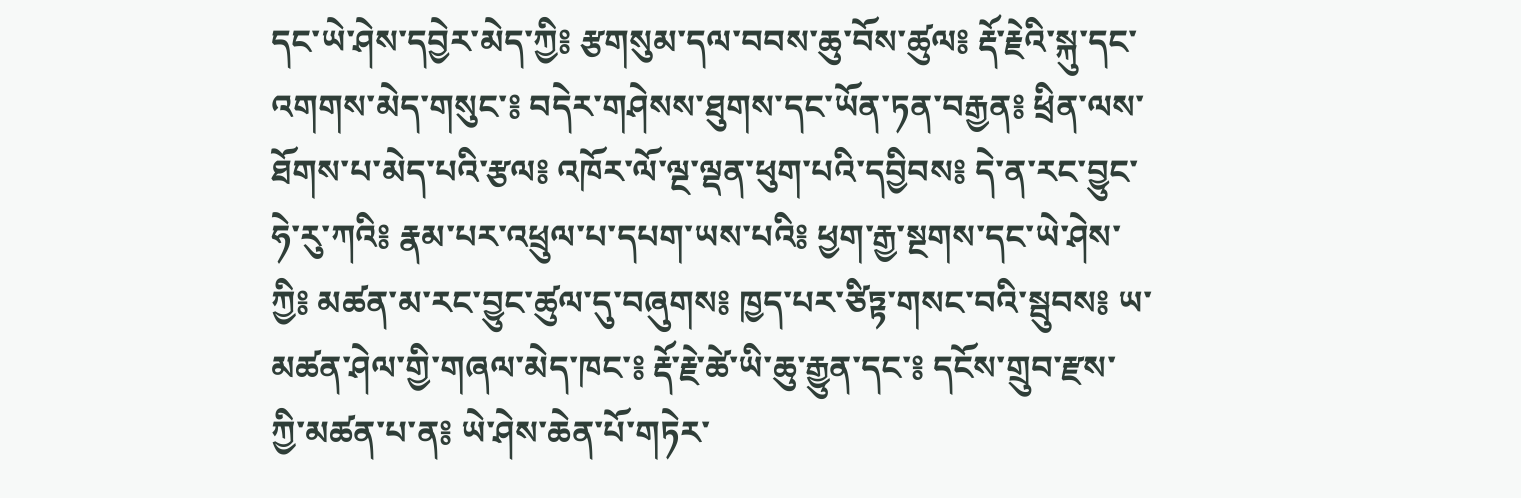དང་ཡེ་ཤེས་དབྱེར་མེད་ཀྱི༔ རྩགསུམ་དལ་བབས་ཆུ་བོས་ཚུལ༔ རྡོ་རྗེའི་སྐུ་དང་འགགས་མེད་གསུང་༔ བདེར་གཤེསས་ཐུགས་དང་ཡོན་ཏན་བརྒྱན༔ ཕྲིན་ལས་ཐོགས་པ་མེད་པའི་རྩལ༔ འཁོར་ལོ་ལྔ་ལྡན་ཕུག་པའི་དབྱིབས༔ དེ་ན་རང་བྱུང་ཧེ་རུ་ཀའི༔ རྣམ་པར་འཕྲུལ་པ་དཔག་ཡས་པའི༔ ཕྱག་རྒྱ་སྔགས་དང་ཡེ་ཤེས་ཀྱི༔ མཚན་མ་རང་བྱུང་ཚུལ་དུ་བཞུགས༔ ཁྱད་པར་ཙིཏྟ་གསང་བའི་སྦུབས༔ ཡ་མཚན་ཤེལ་གྱི་གཞལ་མེད་ཁང་༔ རྡོ་རྗེ་ཚེ་ཡི་ཆུ་རྒྱུན་དང་༔ དངོས་གྲུབ་རྫས་ཀྱི་མཚན་པ་ན༔ ཡེ་ཤེས་ཆེན་པོ་གཏེར་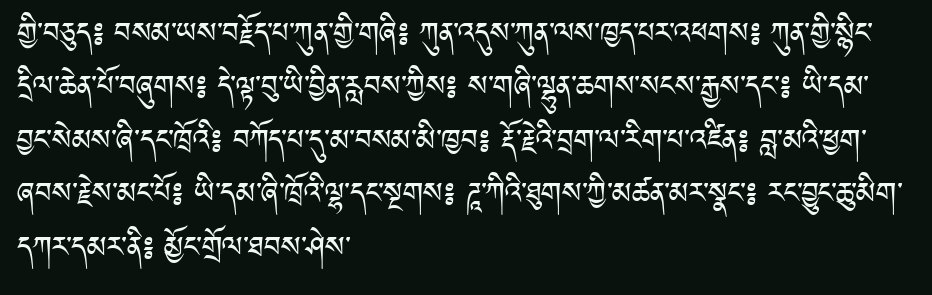གྱི་བཅུད༔ བསམ་ཡས་བརྗོད་པ་ཀུན་གྱི་གཞི༔ ཀུན་འདུས་ཀུན་ལས་ཁྱད་པར་འཕགས༔ ཀུན་གྱི་སྙིང་དྲིལ་ཆེན་པོ་བཞུགས༔ དེ་ལྟ་བུ་ཡི་བྱིན་རླབས་ཀྱིས༔ ས་གཞི་ལྷུན་ཆགས་སངས་རྒྱས་དང་༔ ཡི་དམ་བྱང་སེམས་ཞི་དང་ཁྲོའི༔ བཀོད་པ་དུ་མ་བསམ་མི་ཁྱབ༔ རྡོ་རྗེའི་བྲག་ལ་རིག་པ་འཛིན༔ བླ་མའི་ཕྱག་ཞབས་རྗེས་མང་པོ༔ ཡི་དམ་ཞི་ཁྲོའི་ལྷ་དང་སྔགས༔ ཌཱ་ཀིའི་ཐུགས་ཀྱི་མཚན་མར་སྣང་༔ རང་བྱུང་ཆུ་མིག་དཀར་དམར་ནི༔ མྱོང་གྲོལ་ཐབས་ཤེས་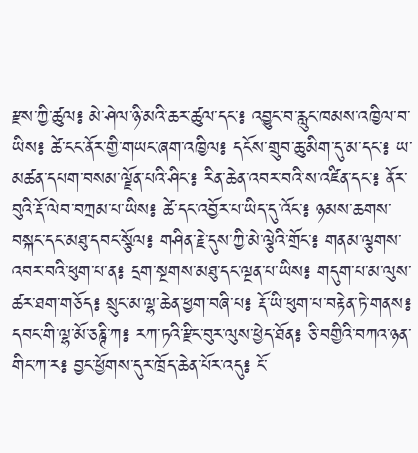རྫས་ཀྱི་ཚུལ༔ མེ་ཤེལ་ཉི་མའི་ཆར་ཚུལ་དང་༔ འབྱུང་བ་རླུང་ཁམས་འཁྱིལ་བ་ཡིས༔ ཚེ་ངང་ནོར་གྱི་གཡང་ཞག་འཁྱིལ༔ དངོས་གྲུབ་ཆུ་མིག་དུ་མ་དང་༔ ཡ་མཚན་དཔག་བསམ་ལྗོན་པའི་ཤིང་༔ རིན་ཆེན་འབར་བའི་ས་འཛིན་དང་༔ ནོར་བུའི་རྡོ་ལེབ་བཀྲམ་པ་ཡིས༔ ཚེ་དང་འབྱོར་པ་ཡིད་དུ་འོང་༔ ཉམས་ཆགས་བསྐང་དང་མཐུ་དབང་སྩོལ༔ གཤིན་རྗེ་དུས་ཀྱི་མེ་ལྕེའི་གྲོང་༔ གནམ་ལྕགས་འབར་བའི་ཕུག་པ་ན༔ དྲག་སྔགས་མཐུ་དང་ལྔན་པ་ཡིས༔ གདུག་པ་མ་ལུས་ཚར་ཐག་གཅོད༔ སྲུང་མ་ལྷ་ཆེན་ཕྱག་བཞི་པ༔ རྡོ་ཡི་ཕུག་པ་བརྟེན་ཏེ་གནས༔ དབང་གི་ལྷ་མོ་ཅཎྚི་ཀ༔ རཀ་ཏའི་རྫིང་བུར་ལུས་ཕྱེད་ཐོན༔ ཅི་བགྱིའི་བཀའ་ཉན་གིང་ཀ་ར༔ བྱང་ཕྱོགས་དུར་ཁྲོད་ཆེན་པོར་འདུ༔ ངོ་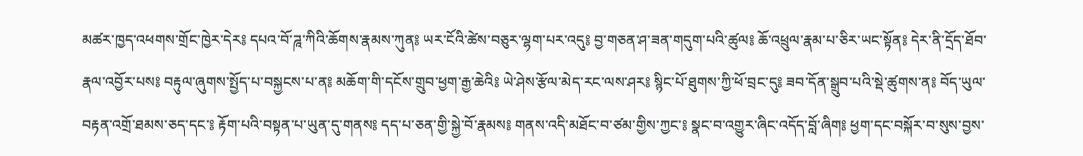མཚར་ཁྱད་འཕགས་གྲོང་ཁྱེར་དེར༔ དཔའ་བོ་ཌཱ་ཀིའི་ཆོགས་རྣམས་ཀུན༔ ཡར་ངོའི་ཚེས་བཅུར་ལྷག་པར་འདུ༔ བྱ་གཅན་ཤ་ཟན་གདུག་པའི་ཚུལ༔ ཆོ་འཕྲུལ་རྣམ་པ་ཅིར་ཡང་སྟོན༔ དེར་ནི་དྲོད་ཐོབ་རྣལ་འབྱོར་པས༔ བརྟུལ་ཞུགས་སྤྱོད་པ་བསྐྱངས་པ་ན༔ མཆོག་གི་དངོས་གྲུབ་ཕྱག་རྒྱ་ཆེའི༔ ཡེ་ཤེས་རྩོལ་མེད་རང་ལས་ཤར༔ སྙིང་པོ་ཐུགས་ཀྱི་ཕོ་བྲང་དུ༔ ཟབ་དོན་སྒྲུབ་པའི་སྡེ་ཚུགས་ན༔ བོད་ཡུལ་བརྟན་འགྲོ་ཐམས་ཅད་དང་༔ རྟོག་པའི་བསྟན་པ་ཡུན་དུ་གནས༔ དད་པ་ཅན་གྱི་སྐྱེ་བོ་རྣམས༔ གནས་འདི་མཐོང་བ་ཙམ་གྱིས་ཀྱང་༔ སྣང་བ་འགྱུར་ཞིང་འདོད་བློ་ཞིག༔ ཕྱག་དང་བསྐོར་བ་སུས་བྱས་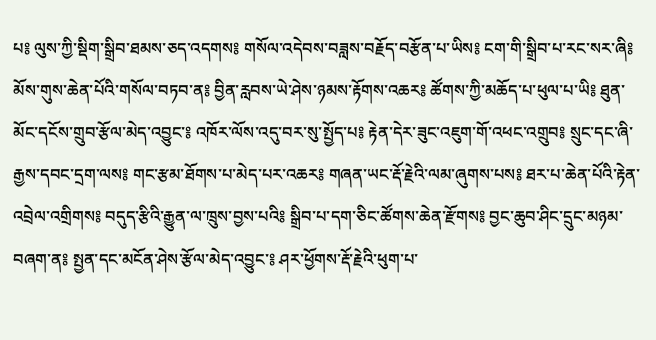པ༔ ལུས་ཀྱི་སྡིག་སྒྲིབ་ཐམས་ཅད་འདགས༔ གསོལ་འདེབས་བཟླས་བརྗོད་བརྩོན་པ་ཡིས༔ ངག་གི་སྒྲིབ་པ་རང་སར་ཞི༔ མོས་གུས་ཆེན་པོའི་གསོལ་བཏབ་ན༔ བྱིན་རླབས་ཡེ་ཤེས་ཉམས་རྟོགས་འཆར༔ ཚོགས་ཀྱི་མཆོད་པ་ཕུལ་པ་ཡི༔ ཐུན་མོང་དངོས་གྲུབ་རྩོལ་མེད་འབྱུང་༔ འཁོར་ལོས་འདུ་བར་སུ་སྤྱོད་པ༔ རྟེན་དེར་ཟུང་འཇུག་གོ་འཕང་འགྲུབ༔ སྲུང་དང་ཞི་རྒྱས་དབང་དྲག་ལས༔ གང་རྩམ་ཐོགས་པ་མེད་པར་འཆར༔ གཞན་ཡང་རྡོ་རྗེའི་ལམ་ཞུགས་པས༔ ཐར་པ་ཆེན་པོའི་རྟེན་འབྲེལ་འགྲིགས༔ བདུད་རྩིའི་རྒྱུན་ལ་ཁྲུས་བྱས་པའི༔ སྒྲིབ་པ་དག་ཅིང་ཚོགས་ཆེན་རྫོགས༔ བྱང་ཆུབ་ཤིང་དྲུང་མཉམ་བཞག་ན༔ སྤྱན་དང་མངོན་ཤེས་རྩོལ་མེད་འབྱུང་༔ ཤར་ཕྱོགས་རྡོ་རྗེའི་ཕུག་པ་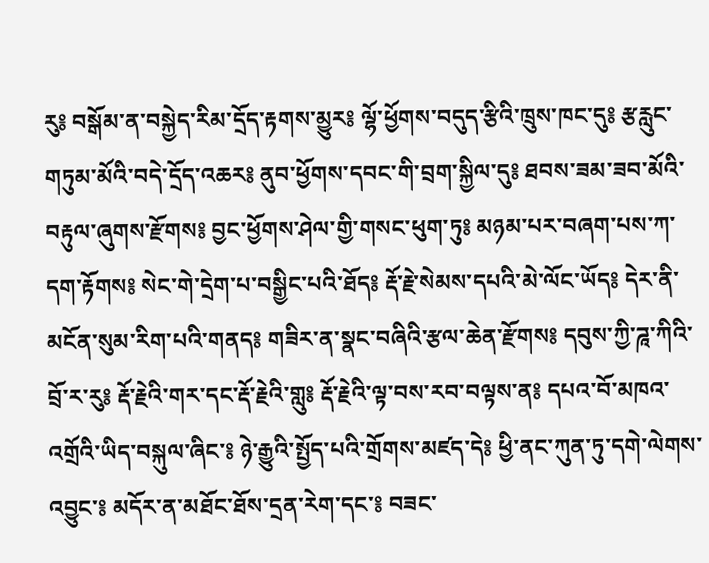རུ༔ བསྒོམ་ན་བསྐྱེད་རིམ་དྲོད་རྟགས་མྱུར༔ ལྷོ་ཕྱོགས་བདུད་རྩིའི་ཁྲུས་ཁང་དུ༔ རྩརླུང་གཏུམ་མོའི་བདེ་དྲོད་འཆར༔ ནུབ་ཕྱོགས་དབང་གི་བྲག་སྐྱིལ་དུ༔ ཐབས་ཟམ་ཟབ་མོའི་བརྟུལ་ཞུགས་རྫོགས༔ བྱང་ཕྱོགས་ཤེལ་གྱི་གསང་ཕུག་ཏུ༔ མཉམ་པར་བཞག་པས་ཀ་དག་རྟོགས༔ སེང་གེ་དྲེག་པ་བསྒྱིང་པའི་ཐོད༔ རྡོ་རྗེ་སེམས་དཔའི་མེ་ལོང་ཡོད༔ དེར་ནི་མངོན་སུམ་རིག་པའི་གནད༔ གཟིར་ན་སྣང་བཞིའི་རྩལ་ཆེན་རྫོགས༔ དབུས་ཀྱི་ཌཱ་ཀིའི་བྲོ་ར་རུ༔ རྡོ་རྗེའི་གར་དང་རྡོ་རྗེའི་གླུ༔ རྡོ་རྗེའི་ལྟ་བས་རབ་བལྟས་ན༔ དཔའ་བོ་མཁའ་འགྲོའི་ཡིད་བསྐུལ་ཞིང་༔ ཉེ་རྒྱུའི་སྤྱོད་པའི་གྲོགས་མཛད་དེ༔ ཕྱི་ནང་ཀུན་ཏུ་དགེ་ལེགས་འབྱུང་༔ མདོར་ན་མཐོང་ཐོས་དྲན་རེག་དང་༔ བཟང་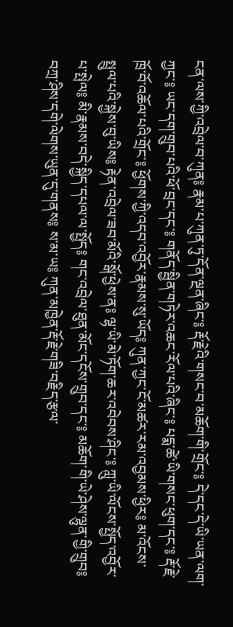ངན་ལས་ཀྱི་འབྲེལ་བ་ཀུན༔ རྣམ་པ་ཀུན་ཏུ་དོན་ལྔན་ཞིང་༔ རྡོ་རྗེའི་གསང་བ་མཆོག་གི་གྲོང་༔ དེ་དང་དེ་ཡི་ཡན་ལག་ཀྱང་༔ ཡང་དག་གྲུབ་པའི་ཕོ་བྲང་དང་༔ གནོད་སྦྱིན་གཏེར་འཆང་རོལ་པའི་ཞིང་༔ པདྨ་ཚེ་ཡི་གསང་ཕུག་དང་༔ རྡོ་རྗེ་ཁྲོ་བོ་འཆོལ་པའི་གྲོང་༔ ཕྱོགས་ཀྱི་འདབ་འབྱོར་རྣམས་སུ་ཡོད༔ ཀུན་ཀྱང་ངོ་མཚར་རམ་འབྱམས་ཕྱིར༔ མ་འོངས་སྤྲུལ་པའི་སྐྱེས་བུ་ཡིས༔ རྟེན་འབྲེལ་ཟབ་མོའི་སྒོ་ཕྱེས་ན༔ ལྷ་ཡི་མེ་ཏོག་ཆར་འབེབས་ཤིང་༔ ཀླུ་ཡི་ལོངས་སྤྱོད་འབྱོར་པ་སྤེལ༔ མི་རྣམས་བདེ་སྐྱིད་དཔལ་ལ་སྤྱོད༔ གང་འབྲེལ་ཐུན་མོང་དངོས་གྲུབ་དང་༔ མཆོག་གི་ཡེ་ཤེས་ལྷུན་གྱི་གྲུབ༔ བཀྲ་ཤིས་དགེ་ལེགས་ཡུན་དུ་གནས༔ ས་མ་ཡ༔ ཀུན་མཁྱེན་རྡོ་རྗེ་གཟི་བརྗིད་རྩལ་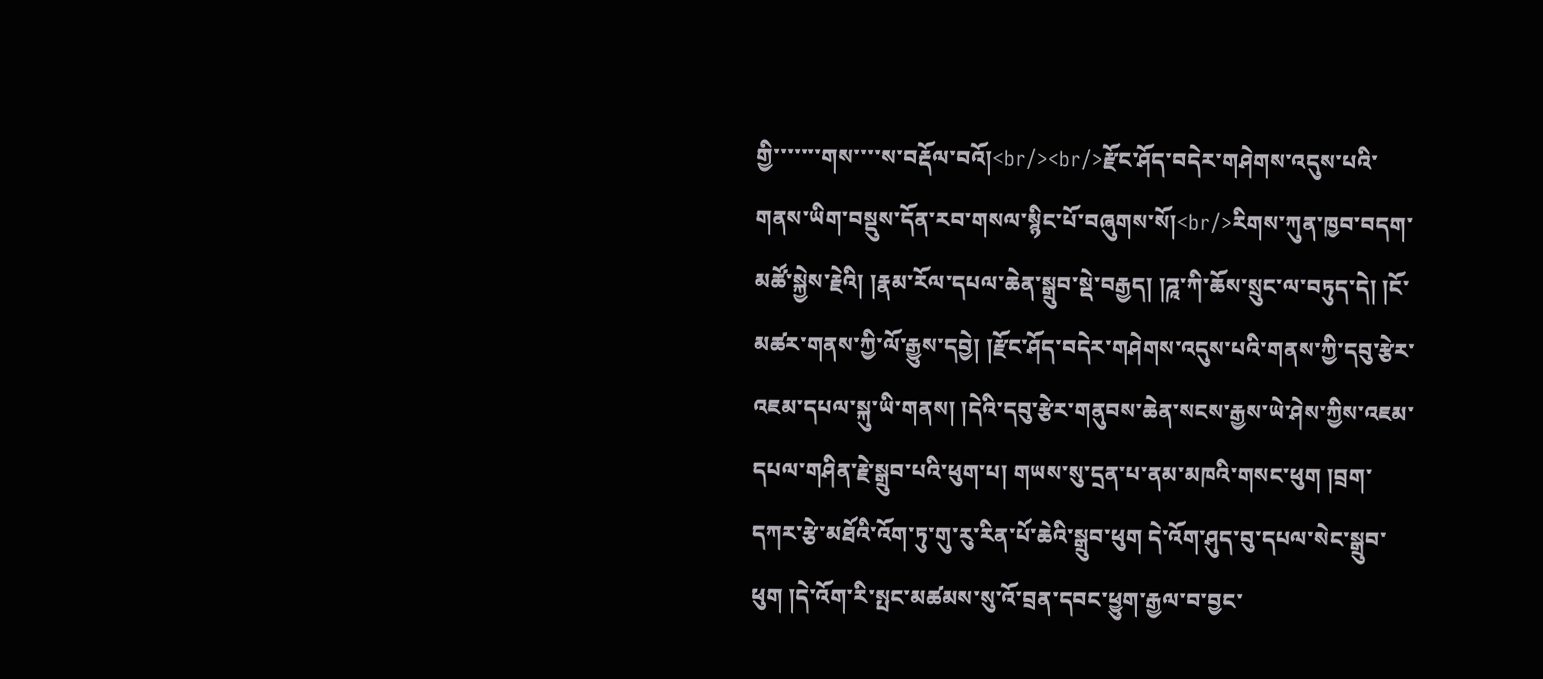གྱི་་་་་་་གས་་་་ས་བརྡོལ་བའོ།<br/><br/>རྫོང་ཤོད་བདེར་གཤེགས་འདུས་པའི་གནས་ཡིག་བསྡུས་དོན་རབ་གསལ་སྙིང་པོ་བཞུགས་སོ།<br/>རིགས་ཀུན་ཁྱབ་བདག་མཚོ་སྐྱེས་རྗེའི། །རྣམ་རོལ་དཔལ་ཆེན་སྒྲུབ་སྡེ་བརྒྱད། །ཌཱ་ཀི་ཆོས་སྲུང་ལ་བཏུད་དེ། །ངོ་མཚར་གནས་ཀྱི་ལོ་རྒྱུས་དབྱེ། །རྫོང་ཤོད་བདེར་གཤེགས་འདུས་པའི་གནས་ཀྱི་དབུ་རྩེར་འཇམ་དཔལ་སྐུ་ཡི་གནས། །དེའི་དབུ་རྩེར་གནུབས་ཆེན་སངས་རྒྱས་ཡེ་ཤེས་ཀྱིས་འཇམ་དཔལ་གཤིན་རྗེ་སྒྲུབ་པའི་ཕུག་པ། གཡས་སུ་དྲན་པ་ནམ་མཁའི་གསང་ཕུག །བྲག་དཀར་རྩེ་མཐོའི་འོག་ཏུ་གུ་རུ་རིན་པོ་ཆེའི་སྒྲུབ་ཕུག དེ་འོག་ཤུད་བུ་དཔལ་སེང་སྒྲུབ་ཕུག །དེ་འོག་རི་སྤང་མཚམས་སུ་འོ་བྲན་དབང་ཕྱུག་རྒྱལ་བ་བྱང་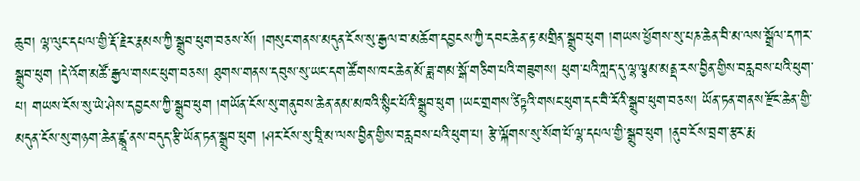ཆུབ། ལྷ་ལུང་དཔལ་གྱི་རྡོ་རྗེར་རྣམས་ཀྱི་སྒྲུབ་ཕུག་བཅས་སོ། །གསུང་གནས་མདུན་ངོས་སུ་རྒྱལ་བ་མཆོག་དབྱངས་ཀྱི་དབང་ཆེན་རྟ་མགྲིན་སྒྲུབ་ཕུག །གཡས་ཕྱོགས་སུ་པཎ་ཆེན་བི་མ་ལས་སྒྲོལ་དཀར་སྒྲུབ་ཕུག །དེ་འོག་མཚོ་རྒྱལ་གསང་ཕུག་བཅས། ཐུགས་གནས་དབུས་སུ་ཡང་དག་ཚོགས་ཁང་ཆེན་མོ་ཟླ་གམ་སྒོ་གཅིག་པའི་གཟུགས། ཕུག་པའི་ཀླད་དུ་ལྷ་ལྕམ་མནྡ་རས་བྱིན་གྱིས་བརླབས་པའི་ཕུག་པ། གཡས་ངོས་སུ་ཡེ་ཤེས་དབྱངས་ཀྱི་སྒྲུབ་ཕུག །གཡོན་ངོས་སུ་གནུབས་ཆེན་ནམ་མཁའི་སྙིང་པོའི་སྒྲུབ་ཕུག །ཡང་གྲགས་ཙིཏྟའི་གསང་ཕུག་དང་བཻ་རོའི་སྒྲུབ་ཕུག་བཅས། ཡོན་ཏན་གནས་རྫོང་ཆེན་གྱི་མདུན་ངོས་སུ་གཉག་ཆེན་ཛྙཱ་ནས་བདུད་རྩི་ཡོན་ཏན་སྒྲུབ་ཕུག །ཤར་ངོས་སུ་བཱི་མ་ལས་བྱིན་གྱིས་བརླབས་པའི་ཕུག་པ། རྩེ་ལྐོགས་སུ་སོག་པོ་ལྷ་དཔལ་གྱི་སྒྲུབ་ཕུག །ནུབ་ངོས་བྲག་རྩར་རྨ་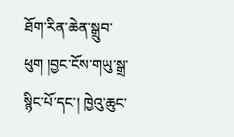ཐོག་རིན་ཆེན་སྒྲུབ་ཕུག །བྱང་ངོས་གཡུ་སྒྲ་སྙིང་པོ་དང་། ཁྱེའུ་ཆུང་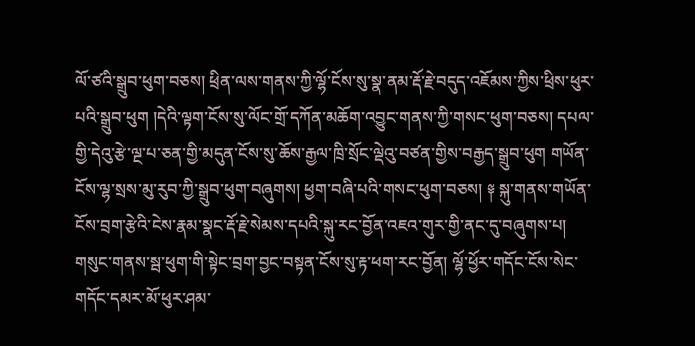ལོ་ཙའི་སྒྲུབ་ཕུག་བཅས། ཕྲིན་ལས་གནས་ཀྱི་ལྷོ་ངོས་སུ་སྣ་ནམ་རྡོ་རྗེ་བདུད་འཇོམས་ཀྱིས་ཕྲིས་ཕུར་པའི་སྒྲུབ་ཕུག །དེའི་ལྟག་ངོས་སུ་ལོང་གྲོ་དཀོན་མཆོག་འབྱུང་གནས་ཀྱི་གསང་ཕུག་བཅས། དཔལ་གྱི་དེའུ་རྩེ་ལྔ་པ་ཅན་གྱི་མདུན་ངོས་སུ་ཆོས་རྒྱལ་ཁྲི་སྲོང་ལྡེའུ་བཙན་གྱིས་བརྒྱད་སྒྲུབ་ཕུག གཡོན་ངོས་ལྷ་སྲས་མུ་རུབ་ཀྱི་སྒྲུབ་ཕུག་བཞུགས། ཕྱག་བཞི་པའི་གསང་ཕུག་བཅས། ༈ སྐུ་གནས་གཡོན་ངོས་བྲག་རྩེའི་ངེས་རྣམ་སྣང་རྡོ་རྗེ་སེམས་དཔའི་སྐུ་རང་བྱོན་འཇའ་གུར་གྱི་ནང་དུ་བཞུགས་པ། གསུང་གནས་སྦ་ཕུག་གི་སྟེང་བྲག་བྱང་བསྟན་ངོས་སུ་རྟ་ཕག་རང་བྱོན། ལྷོ་ཕྱོར་གདོང་ངོས་སེང་གདོང་དམར་མོ་ཕུར་ཤམ་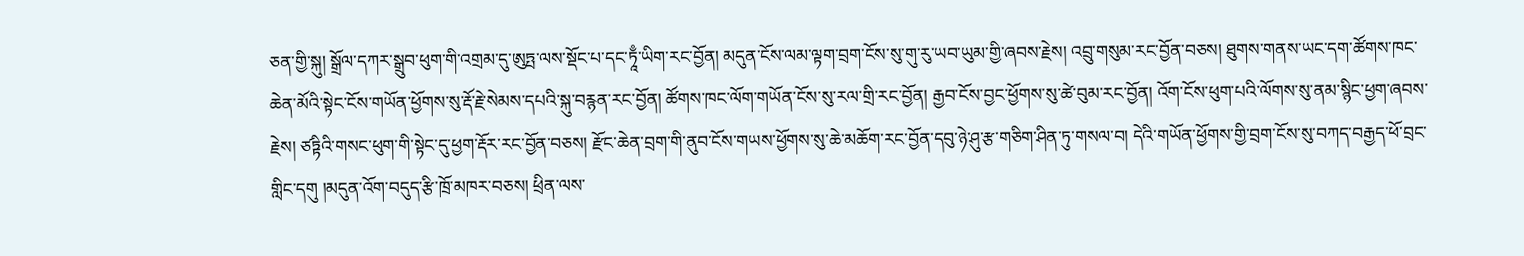ཅན་གྱི་སྐུ། སྒྲོལ་དཀར་སྒྲུབ་ཕུག་གི་འགྲམ་དུ་ཨུཏྤ་ལས་སྡོང་པ་དང་ཏཱྃ་ཡིག་རང་བྱོན། མདུན་ངོས་ལམ་ལྟག་བྲག་ངོས་སུ་གུ་རུ་ཡབ་ཡུམ་གྱི་ཞབས་རྗེས། འབྲུ་གསུམ་རང་བྱོན་བཅས། ཐུགས་གནས་ཡང་དག་ཚོགས་ཁང་ཆེན་མོའི་སྟེང་ངོས་གཡོན་ཕྱོགས་སུ་རྡོ་རྗེ་སེམས་དཔའི་སྐུ་བརྙན་རང་བྱོན། ཚོགས་ཁང་ལོག་གཡོན་ངོས་སུ་རལ་གྲི་རང་བྱོན། རྒྱབ་ངོས་བྱང་ཕྱོགས་སུ་ཚེ་བུམ་རང་བྱོན། འོག་ངོས་ཕུག་པའི་ལོགས་སུ་ནམ་སྙིང་ཕྱག་ཞབས་རྗེས། ཙཏྟིའི་གསང་ཕུག་གི་སྟེང་དུ་ཕྱག་རྡོར་རང་བྱོན་བཅས། རྫོང་ཆེན་བྲག་གི་ནུབ་ངོས་གཡས་ཕྱོགས་སུ་ཆེ་མཆོག་རང་བྱོན་དབུ་ཉེ་ཤུ་རྩ་གཅིག་ཤིན་ཏུ་གསལ་བ། དེའི་གཡོན་ཕྱོགས་གྱི་བྲག་ངོས་སུ་བཀད་བརྒྱད་ཕོ་བྲང་གླིང་དགུ །མདུན་འོག་བདུད་རྩི་ཁྲོ་མཁར་བཅས། ཕྲིན་ལས་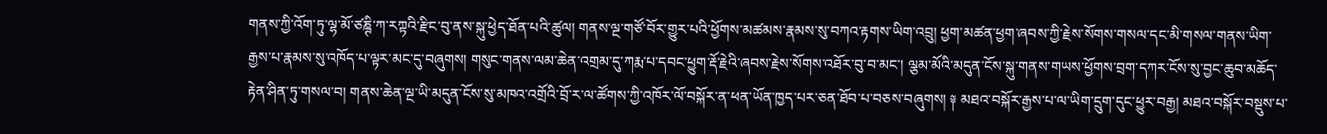གནས་ཀྱི་འོག་ཏུ་ལྷ་མོ་ཙཎྚི་ཀ་རཀྟའི་རྫིང་བུ་ནས་སྐུ་ཕྱེད་ཐོན་པའི་ཚུལ། གནས་ལྔ་གཙོ་བོར་གྱུར་པའི་ཕྱོགས་མཚམས་རྣམས་སུ་བཀའ་རྟགས་ཡིག་འབྲུ། ཕྱག་མཚན་ཕྱག་ཞབས་ཀྱི་རྗེས་སོགས་གསལ་དང་མི་གསལ་གནས་ཡིག་རྒྱས་པ་རྣམས་སུ་འཁོད་པ་ལྟར་མང་དུ་བཞུགས། གསུང་གནས་ལམ་ཆེན་འགྲམ་དུ་ཀརྨ་པ་དབང་ཕྱུག་རྡོ་རྗེའི་ཞབས་རྗེས་སོགས་འཐོར་བུ་བ་མང་། ལྕམ་མོའི་མདུན་ངོས་སྐུ་གནས་གཡས་ཕྱོགས་བྲག་དཀར་ངོས་སུ་བྱང་ཆུབ་མཆོད་རྟེན་ཤིན་ཏུ་གསལ་བ། གནས་ཆེན་ལྔ་ཡི་མདུན་ངོས་སུ་མཁའ་འགྲོའི་བྲོ་ར་ལ་ཚོགས་ཀྱི་འཁོར་ལོ་བསྐོར་ན་ཕན་ཡོན་ཁྱད་པར་ཅན་ཐོབ་པ་བཅས་བཞུགས། ༈ མཐའ་བསྐོར་རྒྱས་པ་ལ་ཡིག་དྲུག་དུང་ཕྱུར་བརྒྱ། མཐའ་བསྐོར་བསྡུས་པ་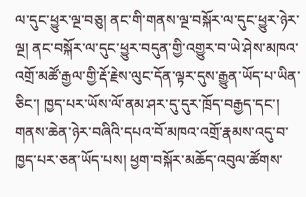ལ་དུང་ཕྱུར་ལྔ་བཅུ། ནང་གི་གནས་ལྔ་བསྐོར་ལ་དུང་ཕྱུར་ཉེར་ལྔ། ནང་བསྐོར་ལ་དུང་ཕྱུར་བདུན་གྱི་འགྱུར་བ་ཡེ་ཤེས་མཁའ་འགྲོ་མཚོ་རྒྱལ་གྱི་རྡོ་རྗེས་ལུང་དོན་ལྟར་དུས་རྒྱུན་ཡོད་པ་ཡིན་ཅིང་། ཁྱད་པར་ཡོས་ལོ་ནམ་ཤར་དུ་དུར་ཁྲོད་བརྒྱད་དང་། གནས་ཆེན་ཉེར་བཞིའི་དཔའ་བོ་མཁའ་འགྲོ་རྣམས་འདུ་བ་ཁྱད་པར་ཅན་ཡོད་པས། ཕྱག་བསྐོར་མཆོད་འབུལ་ཚོགས་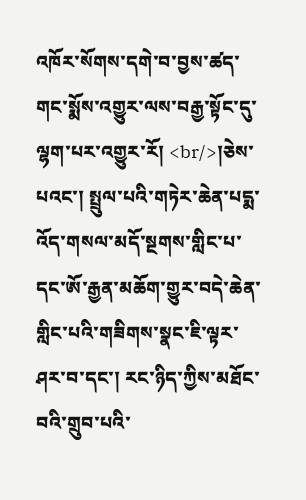འཁོར་སོགས་དགེ་བ་བྱས་ཚད་གང་སྨོས་འགྱུར་ལས་བརྒྱ་སྟོང་དུ་ལྷག་པར་འགྱུར་རོ། <br/>།ཅེས་པའང་། སྤྲུལ་པའི་གཏེར་ཆེན་པདྨ་འོད་གསལ་མདོ་སྔགས་གླིང་པ་དང་ཨོ་རྒྱན་མཆོག་གྱུར་བདེ་ཆེན་གླིང་པའི་གཟིགས་སྣང་ཇི་ལྟར་ཤར་བ་དང་། རང་ཉིད་ཀྱིས་མཐོང་བའི་གྲུབ་པའི་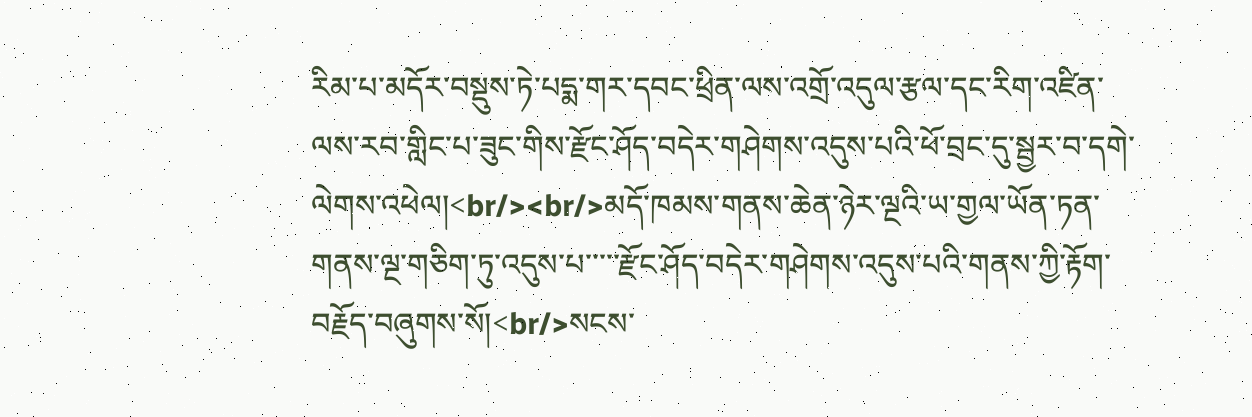རིམ་པ་མདོར་བསྡུས་ཏེ་པདྨ་གར་དབང་ཕྲིན་ལས་འགྲོ་འདུལ་རྩལ་དང་རིག་འཛིན་ལས་རབ་གླིང་པ་ཟུང་གིས་རྫོང་ཤོད་བདེར་གཤེགས་འདུས་པའི་ཕོ་བྲང་དུ་སྦྱར་བ་དགེ་ལེགས་འཕེལ།<br/><br/>མདོ་ཁམས་གནས་ཆེན་ཉེར་ལྔའི་ཡ་གྱལ་ཡོན་ཏན་གནས་ལྔ་གཅིག་ཏུ་འདུས་པ་་་་་རྫོང་ཤོད་བདེར་གཤེགས་འདུས་པའི་གནས་ཀྱི་རྟོག་བརྗོད་བཞུགས་སོ།<br/>སངས་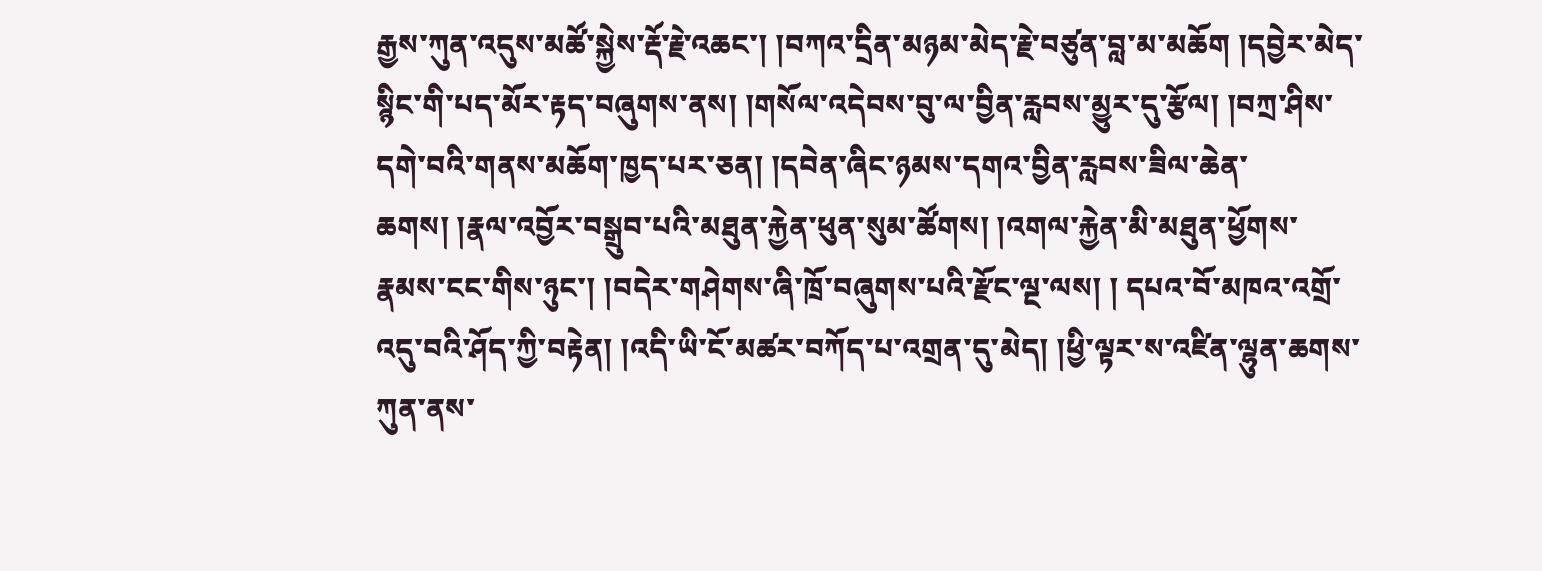རྒྱས་ཀུན་འདུས་མཚོ་སྐྱེས་རྡོ་རྗེ་འཆང་། །བཀའ་དྲིན་མཉམ་མེད་རྗེ་བཙུན་བླ་མ་མཆོག །དབྱེར་མེད་སྙིང་གི་པད་མོར་རྟད་བཞུགས་ནས། །གསོལ་འདེབས་བུ་ལ་བྱིན་རླབས་མྱུར་དུ་རྩོལ། །བཀྲ་ཤིས་དགེ་བའི་གནས་མཆོག་ཁྱད་པར་ཅན། །དབེན་ཞིང་ཉམས་དགའ་བྱིན་རླབས་ཟིལ་ཆེན་ཆགས། །རྣལ་འབྱོར་བསྒྲུབ་པའི་མཐུན་རྐྱེན་ཕུན་སུམ་ཚོགས། །འགལ་རྐྱེན་མི་མཐུན་ཕྱོགས་རྣམས་ངང་གིས་ཉུང་། །བདེར་གཤེགས་ཞི་ཁྲོ་བཞུགས་པའི་རྫོང་ལྔ་ལས། ། དཔའ་བོ་མཁའ་འགྲོ་འདུ་བའི་ཤོད་ཀྱི་བརྟེན། །འདི་ཡི་ངོ་མཚར་བཀོད་པ་འགྲན་དུ་མེད། །ཕྱི་ལྟར་ས་འཛིན་ལྷུན་ཆགས་ཀུན་ནས་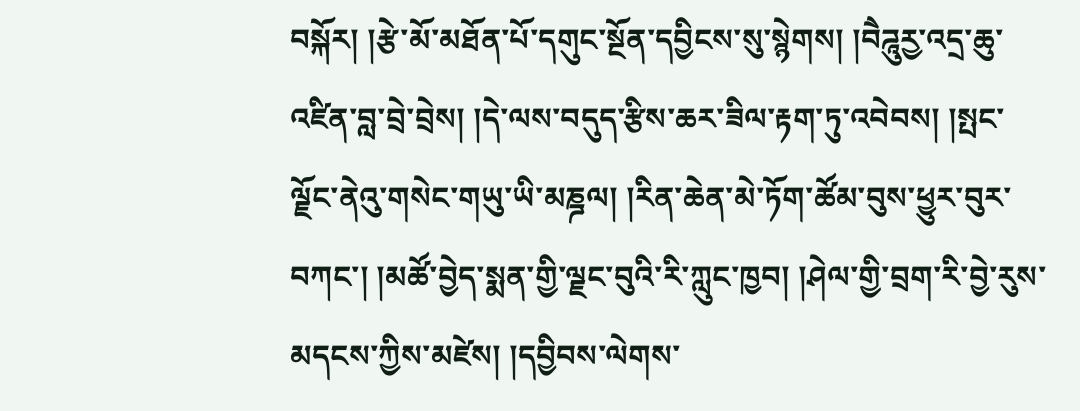བསྐོར། །རྩེ་མོ་མཐོན་པོ་དགུང་སྔོན་དབྱིངས་སུ་སྙེགས། །བཻཌཱུརྱ་འདྲ་ཆུ་འཛིན་བླ་བྲེ་བྲེས། །དེ་ལས་བདུད་རྩིས་ཆར་ཟིལ་རྟག་ཏུ་འབེབས། །སྤང་ལྗོང་ནེའུ་གསེང་གཡུ་ཡི་མཎྜལ། །རིན་ཆེན་མེ་ཏོག་ཚོམ་བུས་ཕྱུར་བུར་བཀང་། །མཚོ་བྱེད་སྨན་གྱི་ལྗང་བུའི་རི་ཀླུང་ཁྱབ། །ཤེལ་གྱི་བྲག་རི་བྱེ་རུས་མདངས་ཀྱིས་མཛེས། །དབྱིབས་ལེགས་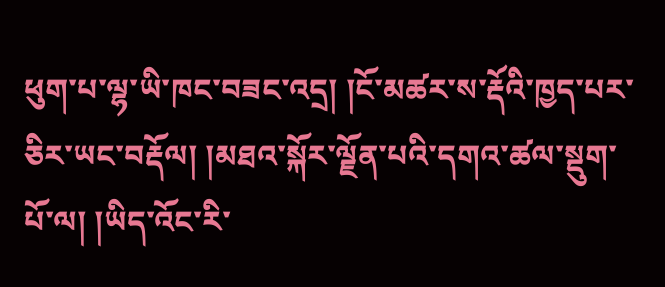ཕུག་པ་ལྷ་ཡི་ཁང་བཟང་འདྲ། །ངོ་མཚར་ས་རྡོའི་ཁྱད་པར་ཅིར་ཡང་བརྡོལ། །མཐའ་སྐོར་ལྗོན་པའི་དགའ་ཚལ་སྡུག་པོ་ལ། །ཡིད་འོང་རི་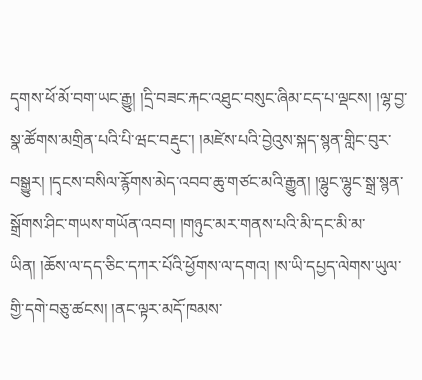དྭགས་ཕོ་མོ་བག་ཡང་རྒྱུ། །དྲི་བཟང་རྐང་འཐུང་བསུང་ཞིམ་ངད་པ་ལྡངས། །ལྷ་བྱ་སྣ་ཚོགས་མགྲིན་པའི་པི་ཝང་བརྡུང་། །མཛེས་པའི་བྱེའུས་སྐད་སྙན་གླིང་བུར་བསྒྱུར། །དྭངས་བསིལ་རྙོགས་མེད་འབབ་ཆུ་གཙང་མའི་རྒྱུན། །ལྷུང་ལྷུང་སྒྲ་སྙན་སྒྲོགས་ཤིང་གཡས་གཡོན་འབབ། །གཉུང་མར་གནས་པའི་མི་དང་མི་མ་ཡིན། །ཆོས་ལ་དད་ཅིང་དཀར་པོའི་ཕྱོགས་ལ་དགའ། །ས་ཡི་དཔྱད་ལེགས་ཡུལ་གྱི་དགེ་བཅུ་ཚངས། །ནང་ལྟར་མདོ་ཁམས་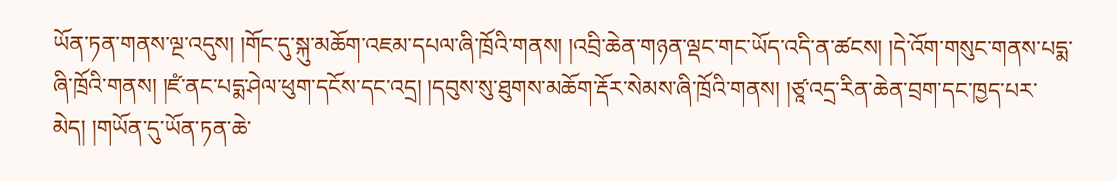ཡོན་ཏན་གནས་ལྔ་འདུས། །གོང་དུ་སྐུ་མཆོག་འཇམ་དཔལ་ཞི་ཁྲོའི་གནས། །འབྲི་ཆེན་གཉན་ལྡང་གང་ཡོད་འདི་ན་ཚངས། །དེ་འོག་གསུང་གནས་པདྨ་ཞི་ཁྲོའི་གནས། །ཛཾ་ནང་པདྨ་ཤེལ་ཕུག་དངོས་དང་འདྲ། །དབུས་སུ་ཐུགས་མཆོག་རྡོར་སེམས་ཞི་ཁྲོའི་གནས། །ཙཱ་འདྲ་རིན་ཆེན་བྲག་དང་ཁྱད་པར་མེད། །གཡོན་དུ་ཡོན་ཏན་ཆེ་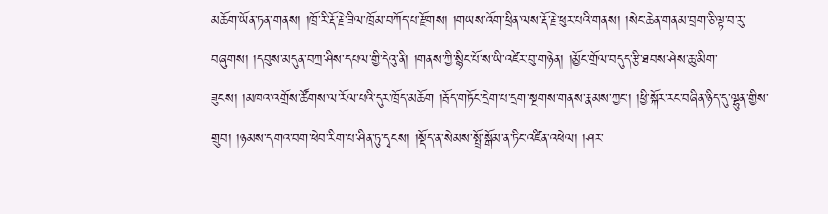མཆོག་ཡོན་ཏན་གནས། །ཁྲོ་རི་རྡོ་རྗེ་ཟིལ་ཁྲོམ་བཀོད་པ་རྫོགས། །གཡས་འོག་ཕྲིན་ལས་རྡོ་རྗེ་ཕུར་པའི་གནས། །སེང་ཆེན་གནམ་བྲག་ཅི་ལྟ་བ་རུ་བཞུགས། །དབུས་མདུན་བཀྲ་ཤིས་དཔལ་གྱི་དེའུ་ནི། །གནས་ཀྱི་སྙིང་པོ་ས་ཡི་འཛེར་བུ་གཉེན། །མྱོང་གྲོལ་བདུད་རྩི་ཐབས་ཤེས་ཆུ་མིག་ཟུངས། །མཁའ་འགྲོས་ཚོགས་ལ་རོལ་པའི་དུར་ཁྲོད་མཆོག །རྦོད་གཏོང་དྲེག་པ་དྲག་སྔགས་གནས་རྣམས་ཀྱང་། །ཕྱི་སྐོར་རང་བཞིན་ཉིད་དུ་ལྷུན་གྱིས་གྲུབ། །ཉམས་དགའ་བག་ཕེབ་རིག་པ་ཤིན་ཏུ་དྭངས། །སྡོད་ན་སེམས་སྤྲོ་སྒོམ་ན་ཏིང་འཛིན་འཕེལ། །ཤར་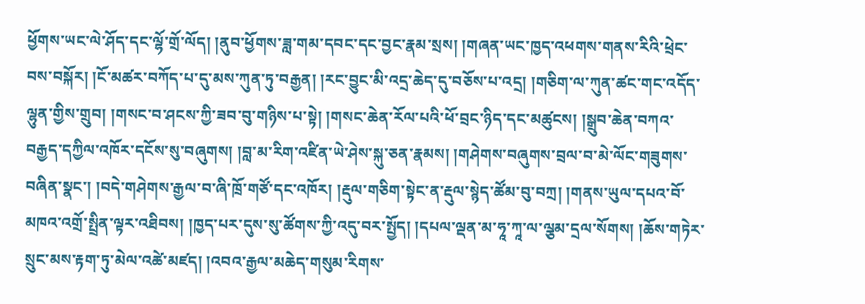ཕྱོགས་ཡང་ལེ་ཤོད་དང་ལྷོ་གྲོ་ལོད། །ནུབ་ཕྱོགས་ཟླ་གམ་དབང་དང་བྱང་རྣམ་སྲས། །གཞན་ཡང་ཁྱད་འཕགས་གནས་རིའི་ཕྲེང་བས་བསྐོར། །ངོ་མཚར་བཀོད་པ་དུ་མས་ཀུན་ཏུ་བརྒྱན། །རང་བྱུང་མི་འདྲ་ཆེད་དུ་བཅོས་པ་འདྲ། །གཅིག་ལ་ཀུན་ཚང་གང་འདོད་ལྷུན་གྱིས་གྲུབ། །གསང་བ་ཤངས་ཀྱི་ཟབ་བུ་གཉིས་པ་སྟེ། །གསང་ཆེན་རོལ་པའི་ཕོ་བྲང་ཉིད་དང་མཚུངས། །སྒྲུབ་ཆེན་བཀའ་བརྒྱད་དཀྱིལ་འཁོར་དངོས་སུ་བཞུགས། །བླ་མ་རིག་འཛིན་ཡེ་ཤེས་སྐུ་ཅན་རྣམས། །གཤེགས་བཞུགས་བྲལ་བ་མེ་ལོང་གཟུགས་བཞིན་སྣང་། །བདེ་གཤེགས་རྒྱལ་བ་ཞི་ཁྲོ་གཙོ་དང་འཁོར། །རྡུལ་གཅིག་སྟེང་ན་རྡུལ་སྙེད་ཚོམ་བུ་བཀྲ། །གནས་ཡུལ་དཔའ་བོ་མཁའ་འགྲོ་སྤྲིན་ལྟར་འཐིབས། །ཁྱད་པར་དུས་སུ་ཚོགས་ཀྱི་འདུ་བར་སྤྱོད། །དཔལ་ལྡན་མ་ཧཱ་ཀཱ་ལ་ལྕམ་དྲལ་སོགས། །ཆོས་གཏེར་སྲུང་མས་རྟག་ཏུ་མེལ་འཚེ་མཛད། །འབའ་རྒྱལ་མཆེད་གསུམ་རིགས་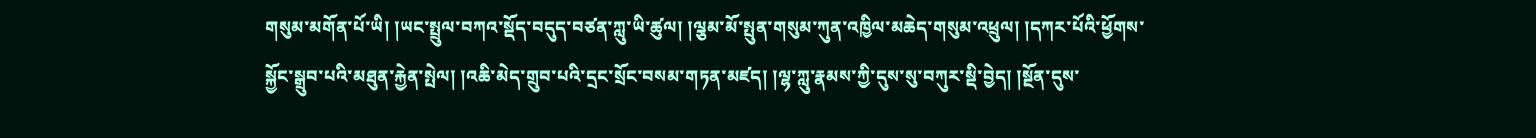གསུམ་མགོན་པོ་ཡི། །ཡང་སྤྲུལ་བཀའ་སྡོད་བདུད་བཙན་ཀླུ་ཡི་ཚུལ། །ལྕམ་མོ་སྤུན་གསུམ་ཀུན་འཁྱིལ་མཆེད་གསུམ་འཕྲུལ། །དཀར་པོའི་ཕྱོགས་སྐྱོང་སྒྲུབ་པའི་མཐུན་རྐྱེན་སྤེལ། །འཆི་མེད་གྲུབ་པའི་དྲང་སྲོང་བསམ་གཏན་མཛད། །ལྷ་ཀླུ་རྣམས་ཀྱི་དུས་སུ་བཀུར་སྡི་བྱེད། །སྔོན་དུས་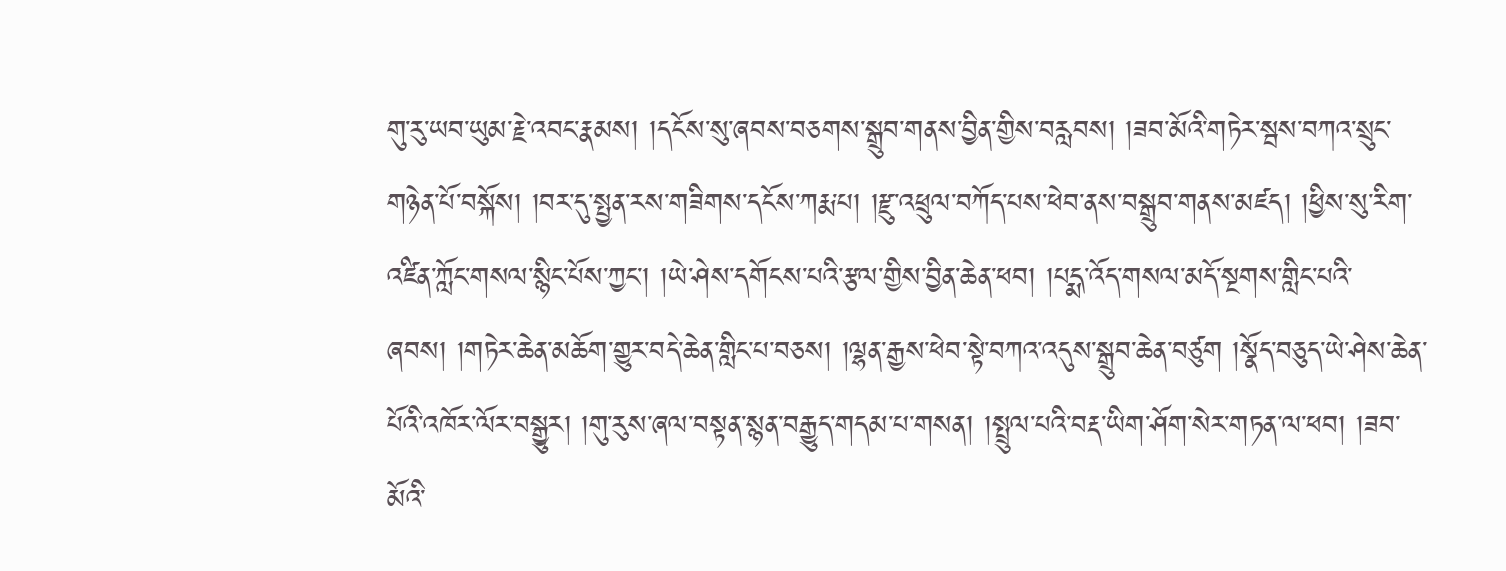གུ་རུ་ཡབ་ཡུམ་རྗེ་འབང་རྣམས། །དངོས་སུ་ཞབས་བཅགས་སྒྲུབ་གནས་བྱིན་གྱིས་བརླབས། །ཟབ་མོའི་གཏེར་སྦས་བཀའ་སྲུང་གཉེན་པོ་བསྐོས། །བར་དུ་སྤྱན་རས་གཟིགས་དངོས་ཀརྨ་པ། །རྫུ་འཕྲུལ་བཀོད་པས་ཕེབ་ནས་བསྒྲུབ་གནས་མཛད། །ཕྱིས་སུ་རིག་འཛིན་ཀློང་གསལ་སྙིང་པོས་ཀྱང་། །ཡེ་ཤེས་དགོངས་པའི་རྩལ་གྱིས་བྱིན་ཆེན་ཕབ། །པདྨ་འོད་གསལ་མདོ་སྔགས་གླིང་པའི་ཞབས། །གཏེར་ཆེན་མཆོག་གྱུར་བདེ་ཆེན་གླིང་པ་བཅས། །ལྷན་རྒྱས་ཕེབ་སྟེ་བཀའ་འདུས་སྒྲུབ་ཆེན་བཙུག །སྣོད་བཅུད་ཡེ་ཤེས་ཆེན་པོའི་འཁོར་ལོར་བསྒྱུར། །གུ་རུས་ཞལ་བསྟན་སྙན་བརྒྱུད་གདམ་པ་གསན། །སྤྲུལ་པའི་བརྡ་ཡིག་ཤོག་སེར་གཏན་ལ་ཕབ། །ཟབ་མོའི་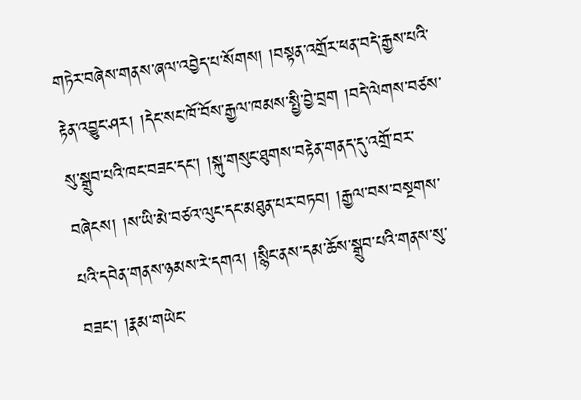གཏེར་བཞེས་གནས་ཞལ་འབྱེད་པ་སོགས། །བསྟན་འགྲོར་ཕན་བདེ་རྒྱས་པའི་རྟེན་འབྱུང་ཤར། །དེང་སང་ཁོ་བོས་རྒྱལ་ཁམས་སྤྱི་བྱེ་བྲག །བདེ་ལེགས་བཙས་སུ་སྒྲུབ་པའི་ཁང་བཟང་དང་། །སྐུ་གསུང་ཐུགས་བརྟེན་གནད་དུ་འགྲོ་བར་བཞེངས། །ས་ཡི་མེ་བཙའ་ལུང་དང་མཐུན་པར་བཏབ། །རྒྱལ་བས་བསྔགས་པའི་དབེན་གནས་ཉམས་རེ་དགའ། །སྙིང་ནས་དམ་ཆོས་སྒྲུབ་པའི་གནས་སུ་བཟང་། །རྣམ་གཡེང་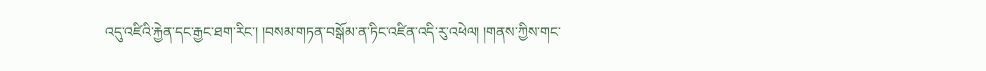འདུ་འཛིའི་རྐྱེན་དང་རྒྱང་ཐག་རིང་། །བསམ་གཏན་བསྒོམ་ན་ཏིང་འཛིན་འདི་རུ་འཕེལ། །གནས་ཀྱིས་གང་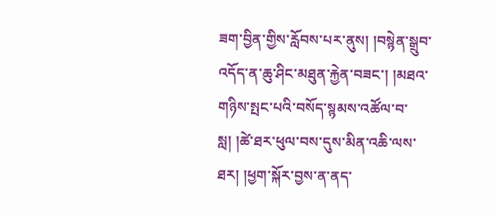ཟག་བྱིན་གྱིས་རློབས་པར་ནུས། །བསྙེན་སྒྲུབ་འདོད་ན་ཆུ་ཤིང་མཐུན་རྐྱེན་བཟང་། །མཐའ་གཉིས་སྤང་པའི་བསོད་སྙམས་འཚོལ་བ་སླ། །ཚེ་ཐར་ཕུལ་བས་དུས་མིན་འཆི་ལས་ཐར། །ཕྱག་སྐོར་བྱས་ན་ནད་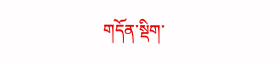གདོན་སྡིག་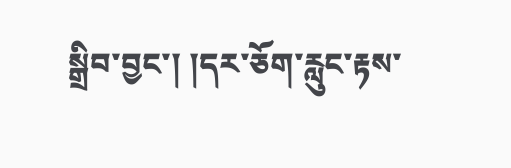སྒྲིབ་བྱང་། །དར་ཅོག་རླུང་རྟས་